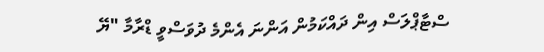ސްޓާޕްލަސް އިން ދައްކަމުން އަންނަ އެންމެ ދުވަސްވީ ޑްރާމާ "ޔޭ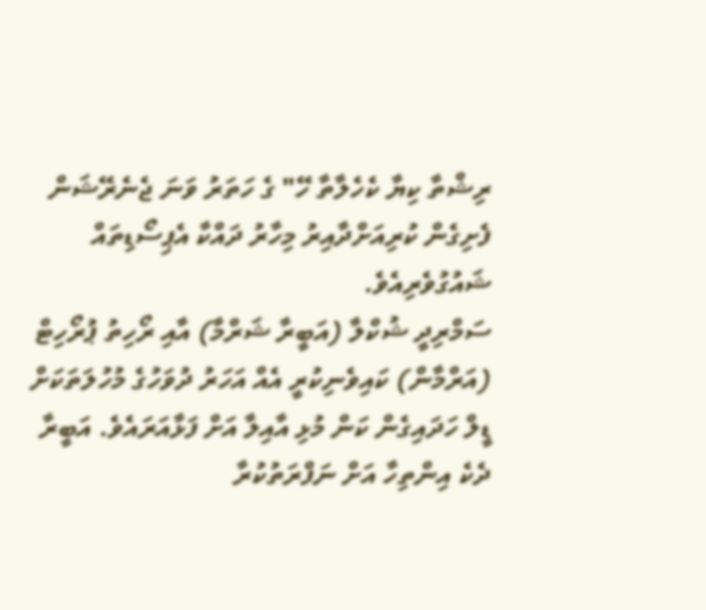ރިޝްތާ ކިޔާ ކެހެލާތާ ހޭ" ގެ ހަތަރު ވަނަ ޖެނެރޭޝަން ފެށިގެން ކުރިއަށްދާއިރު މިހާރު ދައްކާ އެޕިސޯޑިތައް ޝައުގުވެރިއެވެ.
ސަމްރިދީ ޝުކްލާ (އަބީރާ ޝަރްމާ) އާއި ރޯހިތު ޕުރޯހިޓް (އަރްމާން) ކައިވެނިކުރީ އެއް އަހަރު ދުވަހުގެ މުހުލަތަކަށް ޑީލް ހަދައިގެން ކަން މުޅި އާއިލާ އަށް ފަޅާއަރައެވެ. އަބީރާ ދެކެ އިންތިހާ އަށް ނަފްރަތުކުރާ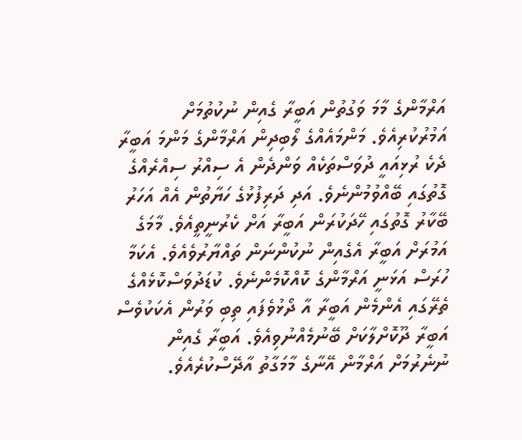އަރްމާންގެ މާމަ ވަގުތުން އަބީރާ ގެއިން ނުކުތުމަށް އަމުރުކުރިއެވެ. މަންމައެއްގެ ލޯބިދިން އަރްމާންގެ މަންމަ އަބީރާ ދެކެ ރުޅިއައީ ދުވަސްތަކެއް ވަންދެން އެ ސިއްރު ސިއްރެއްގެ ގޮތުގައި ބޭއްވުމުންނެވެ. އަދި ދަރިފުޅުގެ ހަޔާތުން އެއް އަހަރު ބޭކާރު ގޮތުގައި ހޭދަކުރަން އަބީރާ އަށް ކެރުނީތީއެވެ. މާމަގެ އަމުރަށް އަބީރާ އެގެއިން ނުކުންނަން ތައްޔާރުވެއެވެ. އެކަމާ ހުރަސް އަޅަނީ އަރްމާންގެ ކޮއްކޮމެންނެވެ. ކުޑަދުވަސްކޮޅެއްގެ ތެރޭގައި އެންމެން އަބީރާ އާ ދޯޅުވެފައި ތިބި ވަރުން އެކަކުވެސް އަބީރާ ދޫކޮށްލާކަށް ބޭނުމެއްނުވިއެވެ. އަބީރާ ގެއިން ނުނެރުމަށް އަރްމާން އޭނާގެ މާމަގާތު އާދޭސްކުރެއެވެ.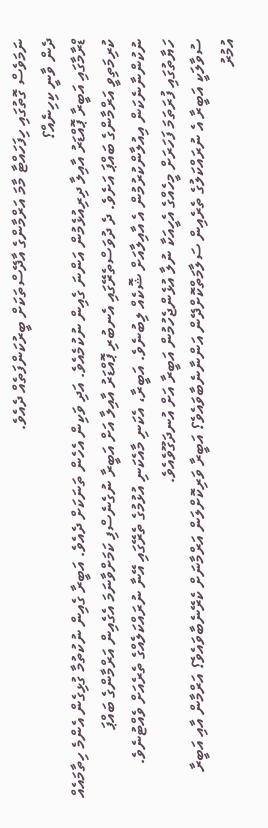ނަމަވެސް ގޮތުގައި ހިފަހައްޓާ މާމަ އަރްމާންގެ އާދޭސްތަކަށް ބީރުކަންފަތެއް ދެއެވެ.
ދެން ވާނީ ކިހިނެއް؟
ޑްރާމާގައި އަބީރާ ޕޮއްޑަރު އާއިލާ ދިރިއުޅެމުން އަންނަ ގެއިން ނުކުމެއެވެ. އަދި ވަކިން އެހެން ތަނަކަށް ދެއެވެ. އަބީރާ ގެއިން ނުކުތުމާ ގުޅިގެން އެންމެ ހިތާމައެއް ކުރިމަތިވީ އަރްމާންގެ ބައްޕަ އަށެވެ. ދެ ދުވަސްތެރޭގައި އެނބުރި ޕޮއްޑަރު އާއިލާ އަށް އަބީރާ ނުގެނެސްފި ކަމަށްވާނަމަ އެގެއިން އަރްމާންގެ ބައްޕަ ނުކުންނާނެކަން އިއުލާންކުރުމުން އެ އާއިލާއަށް ޝޮކެއް ލިބުނެވެ. އަބީރާ، އެކަނި މާއެކަނި އުޅުމުގެ ތެރޭގައި އޭނާ ނުރައްކަލެއްގެ ތެރެއަށް ވެއްޓުނެވެ. ހަޔާތުގައި ފުރަތަމަ ފަހަރަށް މީހެއްގެ އެހީއަކާ ނުލާ އުޅެންޖެހުމުން އަބީރާ އަށް އުނދަގޫވެއެވެ.
ސުވާލަކީ އަބީރާ އެ ނުރައްކަލުގެ ތެރެއިން ސަލާމަތްކޮށްދޭން އަންނާނެބާވައެވެ؟ އަބީރާ ވަރިކޮށްލަން އަރްމާނަށް ކެރޭނެބާވައެވެ؟ އަރްމާން އާއި އަބީރާ އުމުރު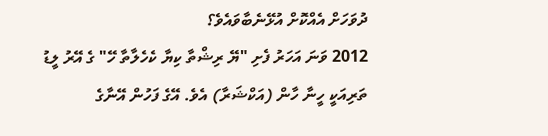ދުވަހަށް އެއްކޮށް އުޅޭނެބާވައެވެ؟
2012 ވަނަ އަހަރު ފެށި "ޔޭ ރިޝްތާ ކިޔާ ކެހެލާތާ ހޭ" ގެ އޭރު ލީޑު ތަރިއަކީ ހީނާ ހާން (އަކްޝަރާ) އެވެ. އޭގެ ފަހުން އޭނާގެ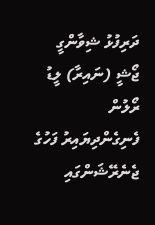ދަރިފުޅު ޝިވާންގީ ޖޯޝީ (ނައިރާ) ލީޑު ރޯލުން ފެނިގެންދިޔައިރު ފަހުގެ ޖެނެރޭޝަންގައި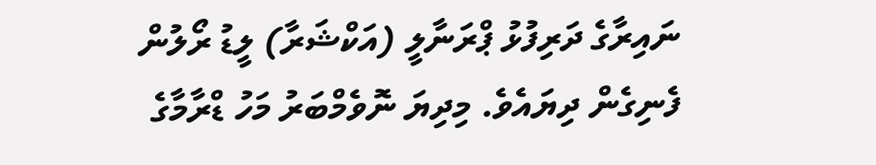ނައިރާގެ ދަރިފުޅު ޕްރަނާލީ (އަކްޝަރާ) ލީޑު ރޯލުން ފެނިގެން ދިޔައެވެ. މިދިޔަ ނޮވެމްބަރު މަހު ޑްރާމާގެ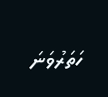ހަތަރުވަނަ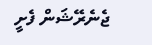ޖެނެރޭޝަން ފެށީ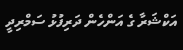އަކްޝަރާ ގެ އަންހެން ދަރިފުޅު ސަމްރިދީ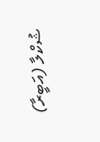ޝުކްލާ (އަބީރާ)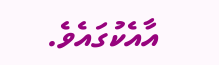އާއެކުގައެވެ.